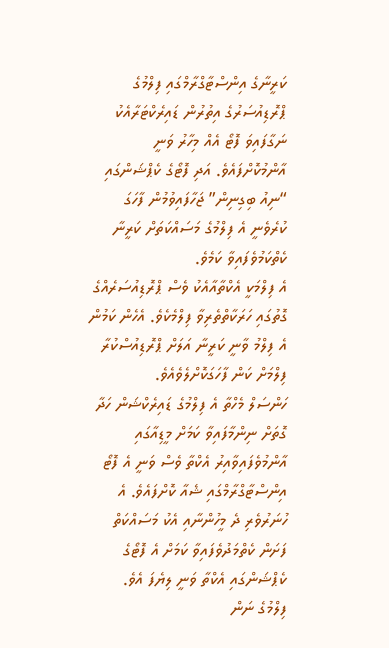ކަރީނާގެ އިންސްޓާގްރާމްގައި ފިލްމުގެ ޕްރޮޑިއުސަރުގެ އިތުރުން ޑައިރެކްޓަރާއެކު ނަގާފައިވަ ފޮޓޯ އެއް މިހާރު ވަނީ އާންމުކޮށްފައެވެ. އަދި ފޮޓޯގެ ކެޕްޝަންގައި “ނިއު ބިގިނިން” ޖަހާފައިވުމުން ފާހަގަ ކުރެވެނީ އެ ފިލްމުގެ މަސައްކަތަށް ކަރީނާ ކެތްކަމުވެފައިވާ ކަމެވެ.
އެ ފިލްމަކީ އެކްތާއާއެކު ވެސް ޕްރޮޑިއުސަރެއްގެ ގޮތުގައި ހަރަކާތްތެރިވާ ފިލްމެކެވެ. އެހެން ކަމުން އެ ފިލްމު ވާނީ ކަރީނާ އަލަށް ޕްރޮޑިއުސްކުރާ ފިލްމަށް ކަން ފާހަގަކޮށްލެވެއެވެ.
ހަންސަލް މެހްތާ އެ ފިލްމުގެ ޑައިރެކްޝަން ހަދާ ގޮތަށް ނިންމާފައިވާ ކަމަށް މީޑިއާގައި އާންމުވެފައިވާއިރު އެކްތާ ވެސް ވަނީ އެ ފޮޓޯ އިންސްޓާގްރާމްގައި ޝެއާ ކޮށްފައެވެ. އެ ހުނަރުވެރި ދެ މީހުންނާއި އެކު މަސައްކަތް ފަށަން ކެތްމަދުވެފައިވާ ކަމަށް އެ ފޮޓޯގެ ކެޕްޝަންގައި އެކްތާ ވަނީ ލިޔެފަ އެވެ.
ފިލްމުގެ ނަން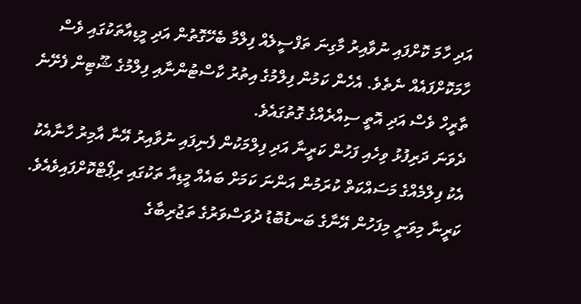އަދި ހާމަ ކޮށްފައި ނުވާއިރު މާގިނަ ތަފްސީލެއް ފިލްމާ ބެހޭގޮތުން އަދި މީޑިއާތަކުގައި ވެސް ހާމަކޮށްފައެއް ނެތެވެ. އެހެން ކަމުން ފިލްމުގެ އިތުރު ކާސްޓުންނާއި ފިލްމުގެ ޝޫޓިން ފެށޭނެ ތާރީހް ވެސް އަދި އޮތީ ސިއްރެއްގެ ގޮތުގައެވެ.
ދެވަނަ ދަރިފުޅު ވިހެއި ފަހުން ކަރީނާ އަދި ފިލްމަކުން ފެނިފައި ނުވާއިރު އޭނާ އާމިރު ހާނާއެކު އެކު ފިލްމެއްގެ މަސައްކަތް ކުރަމުން އަންނަ ކަމަށް ބައެއް މީޑިއާ ތަކުގައި ރިޕޯޓްކޮށްފައިވެއެވެ.
ކަރީނާ މިވަނީ މިފަހުން އޭނާގެ ބަނޑުބޮޑު ދުވަސްވަރުގެ ތަޖުރިބާގެ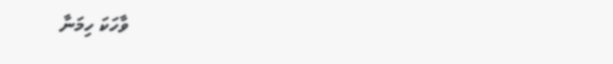ވާހަކަ ހިމަނާ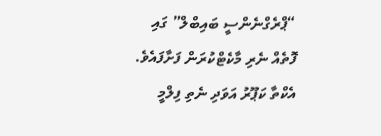“ޕްރެގްނެންސީ ބައިބްލް” ގައި ފޮތެއް ނެރި މާކެޓްކުރަން ފަށާފައެވެ.
އެކްތާ ކަޕޫރު އަވަދި ނެތި ފިލްމީ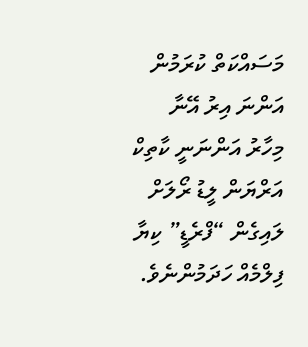މަސައްކަތް ކުރަމުން އަންނަ އިރު އޭނާ މިހާރު އަންނަނީ ކާތިކް އަރްޔަން ލީޑު ރޯލަށް ލައިގެން “ފްރެޑީ” ކިޔާ ފިލްމެއް ހަދަމުންނެވެ.